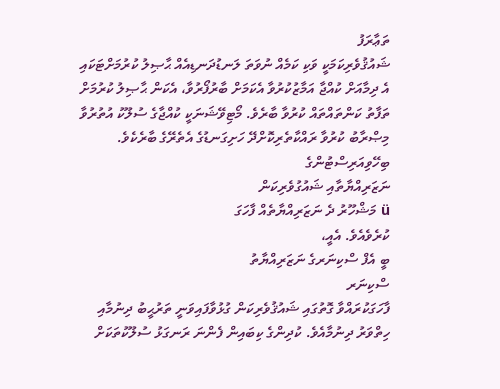ތަޢާރަފު
ޝައުޤުވެރިކަމަކީ ވަކި ކަމެއް ނުވަތަ ލަނޑުދަނޑިއެއް ޙާޞިލު ކުރުމަށްޓަކައި
އެ ދިމާއަށް ކުއްޖާ އަމާޒުކުރުވާ އެކަމަށް ބާރުފޯރުވާ، އެކަން ޙާޞިލު ކުރުމަށް
ތަފާތު ކަންތައްތައް ކުރުވާ ބާރެވެ. މޯޓިވޭޝަނަކީ ކުއްޖާގެ ސުލޫކު އުތުރުވާ
މިޞްރާބު ކުރުވާ ރައްކާތެރިކޮށްދޭ ހަށިގަނޑުގެ އެތެރޭގެ ބާރެކެވެ.
ބިހޭވިއަރިސްޓުންގެ
ނަޒަރިއްޔާތާއި ޝައުގުވެރިކަން
ü މަޝްހޫރު ދެ ނަޒަރިއްޔާތެއް ފާހަގަ
ކުރެވެއެވެ. އެއީ،
ބީ އެފް ސްކިނަރގެ ނަޒަރިއްޔާތު
ސްކިނަރ
ފާހަގަކުރައްވާ ގޮތުގައި ޝައުޤުވެރިކަން ގުޅުވާފައިވަނީ ތަރުޙީބު ދިނުމާއި
ހިތްވަރު ދިނުމާއެވެ. ކުދިންގެ ކިބައިން ފެންނަ ރަނގަޅު ސުލޫކުތަކަށް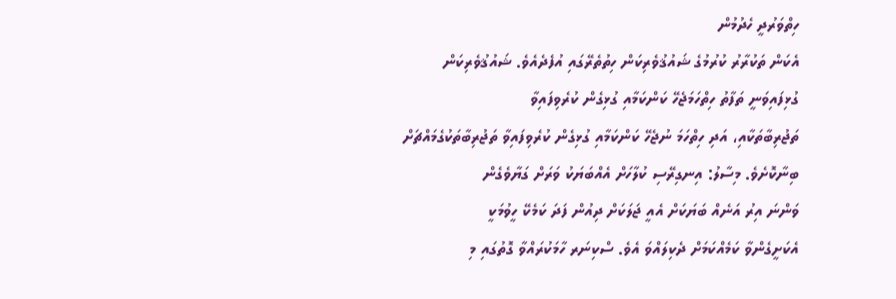ހިތްވަރުދީ ހެދުމުން
އެކަން ތަކުރާރު ކުރުމުގެ ޝައުޤުވެރިކަން ހިތުތެރޭގައި އުފެދެއެވެ. ޝައުޤުވެރިކަން
ގުޅިފައިވަނީ ތަފާތު ހިތްހަމަޖެހޭ ކަންކަމާއި ގުޅިގެން ކުރެވިފައިވާ
ތަޖުރިބާތަކާއި، އަދި ހިތްހަމަ ނުޖެހޭ ކަންކަމާއި ގުޅިގެން ކުރެވިފައިވާ ތަޖުރިބާތަކުގެމައްޗަށް
ބިނާކޮށެވެ. މިސާލު: އިނގިރޭސި ކުލާހަށް އެއްބަޔަކު ވަރަށް ގަޔާވެގެން
ވަންނަ އިރު އަނެއް ބަޔަކަށް އެއީ ޖަލަކަށް ދިއުން ފަދަ ކަމެކޭ ހީވުމަކީ
އެކަށީގެންވާ ކަމެއްކަމަށް ދެކިލައްވަ އެވެ. ސްކިނަރ ހާމަކުރައްވާ ގޮތުގައި މި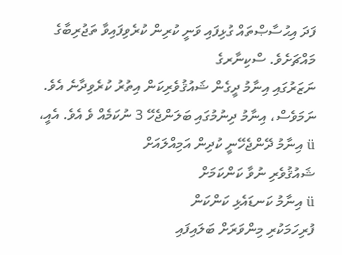ފަދަ އިޙުސާޞްތައް ގުޅިފައި ވަނީ ކުރިން ކުރެވިފައިވާ ތަޖުރިބާގެ މައްޗަށެވެ. ސްކިނާރގެ
ނަޒަރުގައި އިނާމު ދީގެން ޝައުޤުވެރިކަން އިތުރު ކުރެވިދާނެ އެވެ. ނަމަވެސް، އިނާމު ދިނުމުގައި ބަލަންޖެހޭ 3 ނުކަމެއް ވެ އެވެ. އެއީ،
ü އިނާމު ދޭންޖެހޭނީ ކުދިން އަމިއްލައަށް
ޝައުޤުވެރި ނުވާ ކަންކަމަށް
ü އިނާމު ކަނޑައެޅި ކަންކަން
ފުރިހަމަކުރި މިންވަރަށް ބަލައިފައި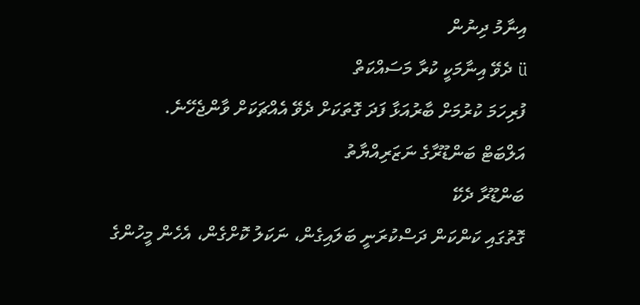އިނާމު ދިނުން
ü ދެވޭ އިނާމަކީ ކުރާ މަސައްކަތް
ފުރިހަމަ ކުރުމަށް ބާރުއަޅާ ފަދަ ގޮތަކަށް ދެވޭ އެއްޗަކަށް ވާންޖެހޭނެ.
އަލްބަޓް ބަންޑޫރާގެ ނަޒަރިއްޔާތު
ބަންޑޫރާ ދެކޭ
ގޮތުގައި ކަންކަން ދަސްކުރަނީ ބަލައިގެން، ނަކަލު ކޮށްގެން، އެހެން މީހުންގެ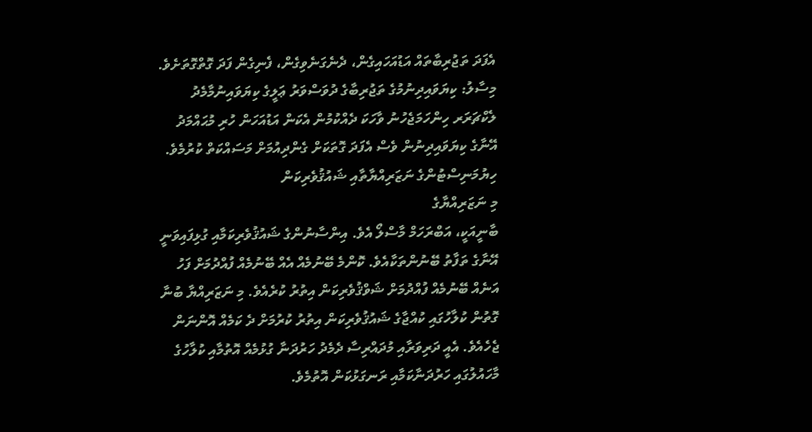އެފަދަ ތަޖުރިބާތައް އަޑުއަހައިގެން، ދެނެގަނެވިގެން، ފެނިގެން ފަދަ ގޮތްގޮތަށެވެ.
މިސާލު: ކިޔަވައިދިނުމުގެ ތަޖުރިބާގެ ދުވަސްވަރު ޢަލީގެ ކިޔަވައިނުމާމެދު
ލެކްޗަރަރ ހިންހަމަޖެހުނު ވާހަކަ ދެއްކުމުން އެކަން އަޑުއަހަން ހުރި މުޙައްމަދު
އޭނާގެ ކިޔަވައިދިނުން ވެސް އެފަދަ ގޮތަކަށް ގެންދިއުމަށް މަސައްކަތް ކުރުމެވެ.
ހިޔުމަނިސްޓުންގެ ނަޒަރިއްޔާތާއި ޝައުޤުވެރިކަން
މި ނަޒަރިއްޔާގެ
ބާނީއަކީ، އަބްރަހަމް މާސްލޯ އެވެ. އިންސާނުންގެ ޝައުޤުވެރިކަމާއި ގުޅިފައިވަނީ
އޭނާގެ ތަފާތު ބޭނުންތަކާއެވެ. ކޮންމެ ބޭނުމެއް އެއް ބޭނުމެއް ފުއްދުމަށް ފަހު
އަނެއް ބޭނުމެއް ފުއްދުމަށް ޝަވްޤުވެރިކަން އިތުރު ކުރެއެވެ. މި ނަޒަރިއްޔާ ބުނާ
ގޮތުން ކުލާހުގައި ކުއްޖާގެ ޝައުޤުވެރިކަން އިތުރު ކުރުމަށް ދެ ކަމެއް އޮންނަން
ޖެހެއެވެ. އެއީ ދަރިވަރާއި މުދައްރިސާ ދެމެދު ހަރުދަނާ ގުޅުމެއް އޮތުމާއި ކުލާހުގެ
މާހައުލުގައި ހަރުދަނާކަމާއި ރަނގަޅުކަން އޮތުމެވެ.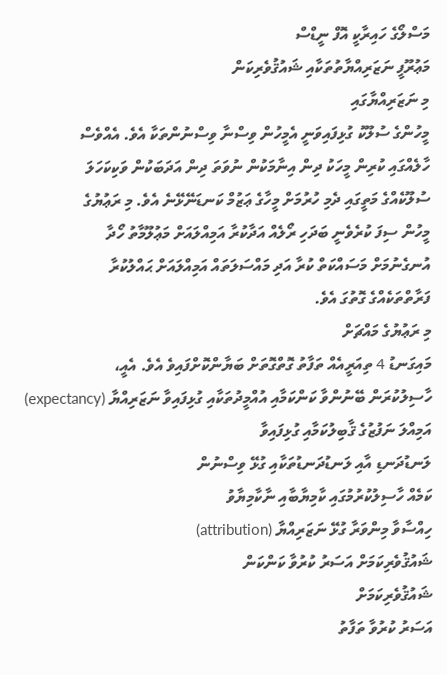މަސްލޯގެ ހައިރާކީ އޮފް ނީޑްސް
މަޢުރޫފީ ނަޒަރިއްޔާތުތަކާއި ޝައުޤުވެރިކަން
މި ނަޒަރިއްޔާގައި
މީހުންގެ ސުލޫކު ގުޅިފައިވަނީ އެމީހުން ވިސްނާ ވިސްނުންތަކާ އެވެ. އެއްވެސް
ހާލެއްގައި ކުރިން މީހަކު ދިން އިނާމަކުން ނުވަތަ ދިން އަދަބަކުން ވަކިކަހަލަ
ސުލޫކެއްގެ މަތީގައި ދެމި ހުރުމަށް މީހާގެ ޢަޒުމް ކަނޑަނޭޅޭނެ އެވެ. މި ރަޢުޔުގެ
މީހުން ސިފަ ކުރެވެނީ ބަދަހި ރޯލެއް އަދާކުރާ އަމިއްލައަށް މަޢުލޫމާތު ހޯދާ
އުނގެނުމަށް މަސައްކަތް ކުރާ އަދި މައްސަލަތައް އަމިއްލައަށް ޙައްލުކުރާ
ފަރާތްތަކެއްގެ ގޮތުގަ އެވެ.
މި ރަޢުޔުގެ މައްޗަށް
މައިގަނޑު 4 ތިއަރީއެއް ތަފާތު ގޮތްގޮތަށް ބަޔާންކޮށްފައިވެ އެވެ. އެއީ،
ހާސިލުކުރަން ބޭނުންވާ ކަންކަމާއި އުއްމީދުތަކާއި ގުޅިފައިވާ ނަޒަރިއްޔާ (expectancy)
އަމިއްލަ ނަފުޒުގެ ޤާބިލުކަމާއި ގުޅިފައިވާ
ލަނޑުދަނޑި އާއި ލަނޑުދަނޑުތަކާއި ގުޅޭ ވިސްނުން
ކަމެއް ހާސިލުކުރުމުގައި ކާމިޔާބާއި ނާކާމިޔާވު
ހިއްސާވާ މިންވަރާ ގުޅޭ ނަޒަރިއްޔާ (attribution)
ޝައުޤުވެރިކަމަށް އަސަރު ކުރުވާ ކަންކަން
ޝައުޤުވެރިކަމަށް
އަސަރު ކުރުވާ ތަފާތު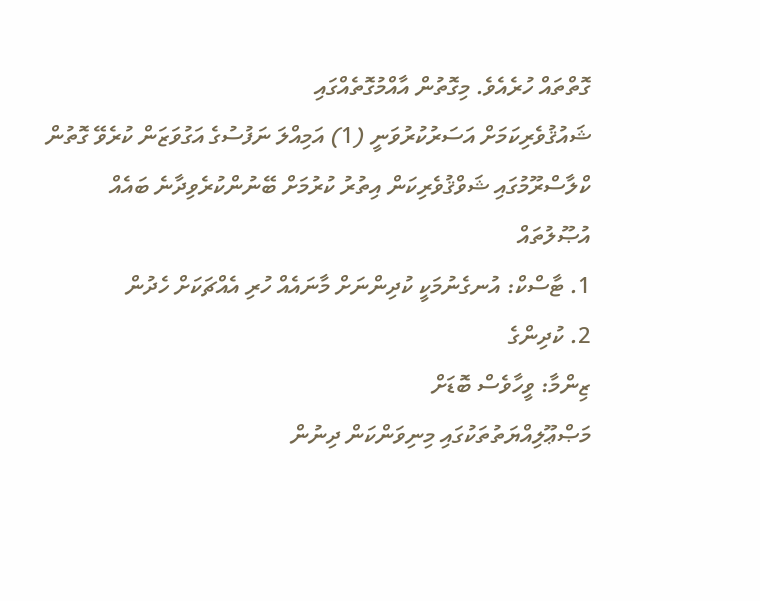ގޮތްތައް ހުރެއެވެ. މިގޮތުން އާއްމުގޮތެއްގައި
ޝައުޤުވެރިކަމަށް އަސަރުކުރުވަނީ (1) އަމިއްލަ ނަފުސުގެ އަގުވަޒަން ކުރެވޭ ގޮތުން
ކްލާސްރޫމުގައި ޝަވްޤުވެރިކަން އިތުރު ކުރުމަށް ބޭނުންކުރެވިދާނެ ބައެއް
އުޞޫލުތައް
1. ޓާސްކް: އުނގެނުމަކީ ކުދިންނަށް މާނައެއް ހުރި އެއްޗަކަށް ހެދުން
2. ކުދިންގެ
ޒިންމާ: ވީހާވެސް ބޮޑަށް
މަޞްޢޫލިއްޔަތުތަކުގައި މިނިވަންކަން ދިނުން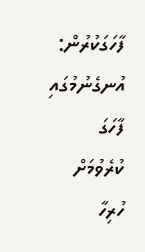ފާހަގަކުރުން: އުނގެނުމުގައި ފާހަގަ ކުރެވުމަށް
ހުރިހާ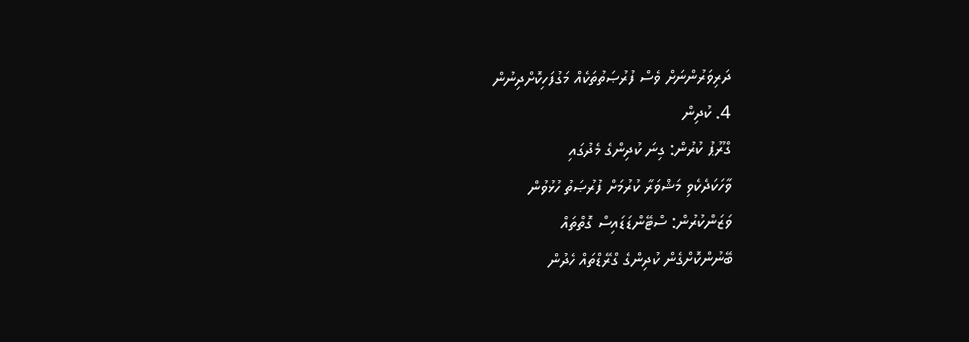ދަރިވަރުންނަށް ވެސް ފުރުޞަތުތަކެއް މަގުފަހިކޮށްދިނުން
4. ކުދިން
ގްރޫޕު ކުރުން: ގިނަ ކުދިންގެ މެދުގައި
ވާހަކަދެކެވި މަޝްވަރާ ކުރުމަށް ފުރުޞަތު ހުޅުވުން
ވަޒަންކުރުން: ސްޓޭންޑަޑައިސް ގޮތްތައް
ބޭނުންކޮށްގެން ކުދިންގެ ގްރޭޑްތައް ހެދުން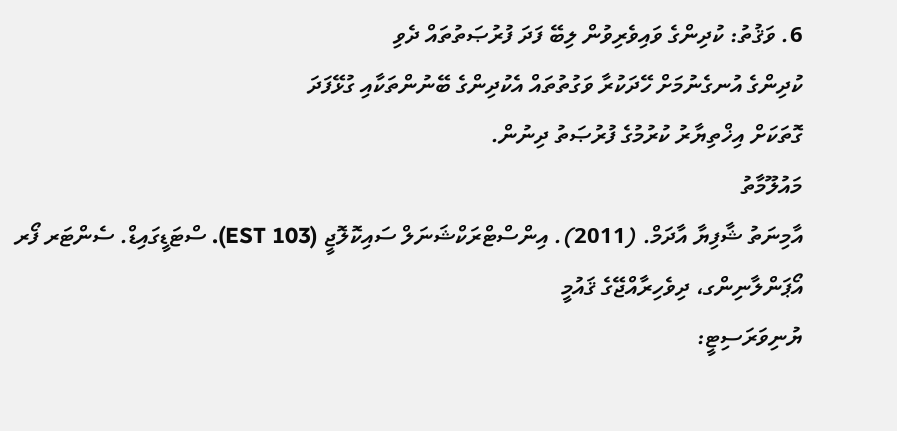6. ވަޤުތު: ކުދިންގެ ވައިވެރިވުން ލިބޭ ފަދަ ފުރުޞަތުތައް ދެވި
ކުދިންގެ އުނގެނުމަށް ހޭދަކުރާ ވަގުތުތައް އެކުދިންގެ ބޭނުންތަކާއި ގުޅޭފަދަ
ގޮތަކަށް އިޚްތިޔާރު ކުރުމުގެ ފުރުޞަތު ދިނުން.
މައުލޫމާތު
އާމިނަތު ޝާފިޔާ އާދަމް. (2011). އިންސްޓްރަކްޝަނަލް ސައިކޮލޮޖީ (EST 103). ސްޓަޑީގައިޑް. ސެންޓަރ ފޯރ އޯޕަންލާނިންގ، ދިވެހިރާއްޖޭގެ ޤައުމީ
ޔުނިވަރަސިޓީ: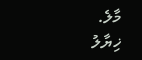މާލެ.
ޚިޔާލު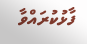ފާޅުކުރައްވާ